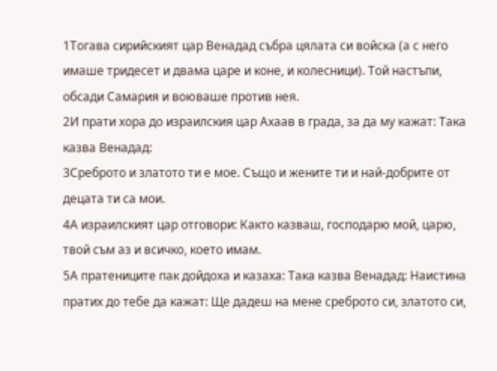1Тогава сирийският цар Венадад събра цялата си войска (а с него имаше тридесет и двама царе и коне, и колесници). Той настъпи, обсади Самария и воюваше против нея.
2И прати хора до израилския цар Ахаав в града, за да му кажат: Така казва Венадад:
3Среброто и златото ти е мое. Също и жените ти и най-добрите от децата ти са мои.
4А израилският цар отговори: Както казваш, господарю мой, царю, твой съм аз и всичко, което имам.
5А пратениците пак дойдоха и казаха: Така казва Венадад: Наистина пратих до тебе да кажат: Ще дадеш на мене среброто си, златото си,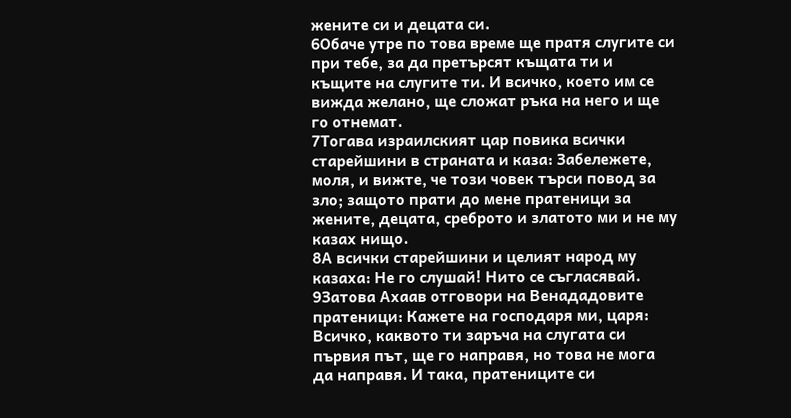жените си и децата си.
6Обаче утре по това време ще пратя слугите си при тебе, за да претърсят къщата ти и къщите на слугите ти. И всичко, което им се вижда желано, ще сложат ръка на него и ще го отнемат.
7Тогава израилският цар повика всички старейшини в страната и каза: Забележете, моля, и вижте, че този човек търси повод за зло; защото прати до мене пратеници за жените, децата, среброто и златото ми и не му казах нищо.
8А всички старейшини и целият народ му казаха: Не го слушай! Нито се съгласявай.
9Затова Ахаав отговори на Венададовите пратеници: Кажете на господаря ми, царя: Всичко, каквото ти заръча на слугата си първия път, ще го направя, но това не мога да направя. И така, пратениците си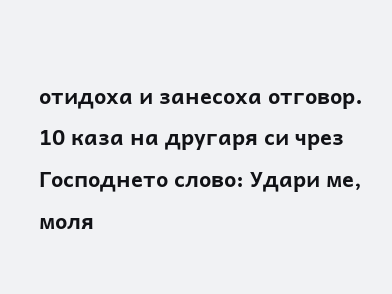отидоха и занесоха отговор.
10 каза на другаря си чрез Господнето слово: Удари ме, моля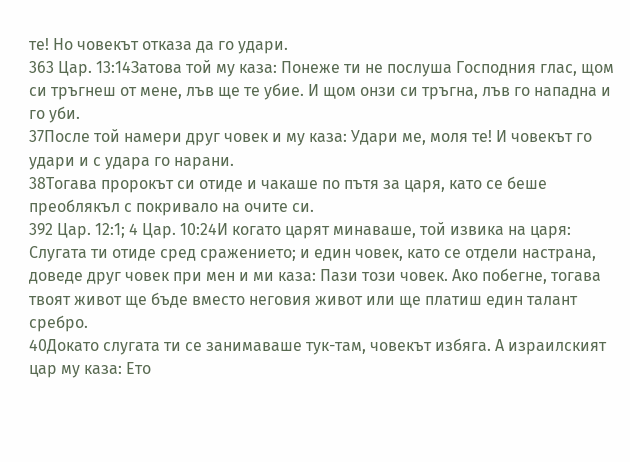те! Но човекът отказа да го удари.
363 Цар. 13:14Затова той му каза: Понеже ти не послуша Господния глас, щом си тръгнеш от мене, лъв ще те убие. И щом онзи си тръгна, лъв го нападна и го уби.
37После той намери друг човек и му каза: Удари ме, моля те! И човекът го удари и с удара го нарани.
38Тогава пророкът си отиде и чакаше по пътя за царя, като се беше преоблякъл с покривало на очите си.
392 Цар. 12:1; 4 Цар. 10:24И когато царят минаваше, той извика на царя: Слугата ти отиде сред сражението; и един човек, като се отдели настрана, доведе друг човек при мен и ми каза: Пази този човек. Ако побегне, тогава твоят живот ще бъде вместо неговия живот или ще платиш един талант сребро.
40Докато слугата ти се занимаваше тук-там, човекът избяга. А израилският цар му каза: Ето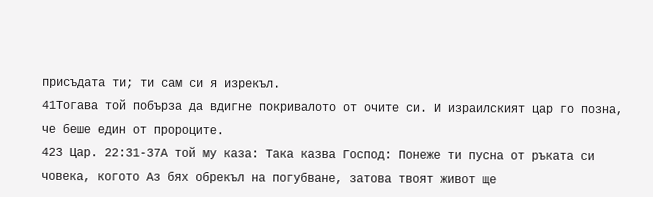присъдата ти; ти сам си я изрекъл.
41Тогава той побърза да вдигне покривалото от очите си. И израилският цар го позна, че беше един от пророците.
423 Цар. 22:31-37А той му каза: Така казва Господ: Понеже ти пусна от ръката си човека, когото Аз бях обрекъл на погубване, затова твоят живот ще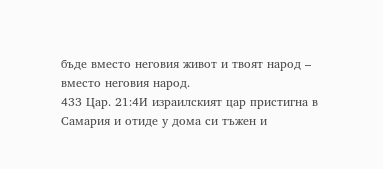бъде вместо неговия живот и твоят народ – вместо неговия народ.
433 Цар. 21:4И израилският цар пристигна в Самария и отиде у дома си тъжен и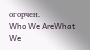огорчен.
Who We AreWhat We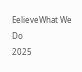EelieveWhat We Do
2025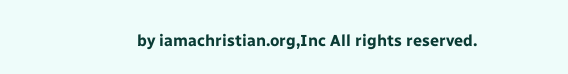by iamachristian.org,Inc All rights reserved.